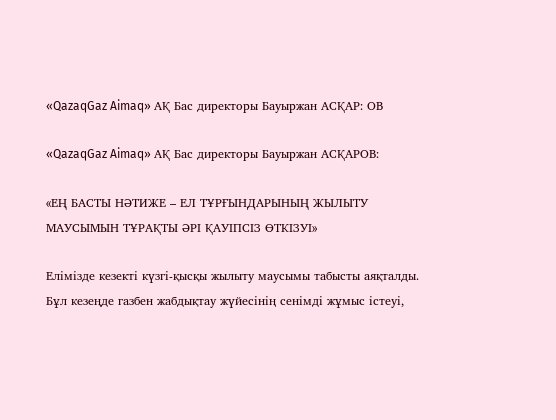«QazaqGaz Aimaq» АҚ Бас директоры Бауыржан АСҚАР: ОВ

«QazaqGaz Aimaq» АҚ Бас директоры Бауыржан АСҚАРОВ:

«ЕҢ БАСТЫ НӘТИЖЕ – ЕЛ ТҰРҒЫНДАРЫНЫҢ ЖЫЛЫТУ МАУСЫМЫН ТҰРАҚТЫ ӘРІ ҚАУІПСІЗ ӨТКІЗУІ»

Елімізде кезекті күзгі-қысқы жылыту маусымы табысты аяқталды. Бұл кезеңде газбен жабдықтау жүйесінің сенімді жұмыс істеуі,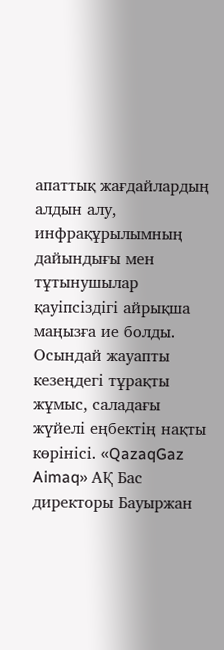апаттық жағдайлардың алдын алу, инфрақұрылымның дайындығы мен тұтынушылар қауіпсіздігі айрықша маңызға ие болды. Осындай жауапты кезеңдегі тұрақты жұмыс, саладағы жүйелі еңбектің нақты көрінісі. «QazaqGaz Aimaq» АҚ Бас директоры Бауыржан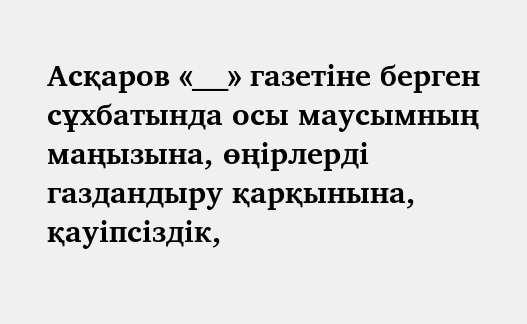Асқаров «___» газетіне берген сұхбатында осы маусымның маңызына, өңірлерді газдандыру қарқынына, қауіпсіздік,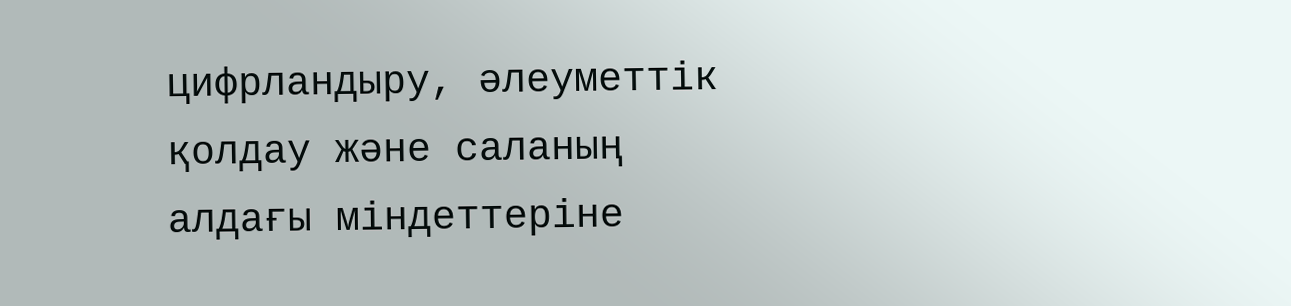цифрландыру, әлеуметтік қолдау және саланың алдағы міндеттеріне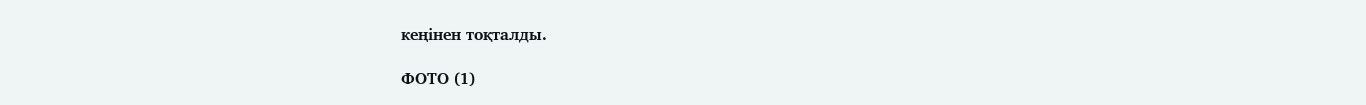кеңінен тоқталды.

ФОТО (1)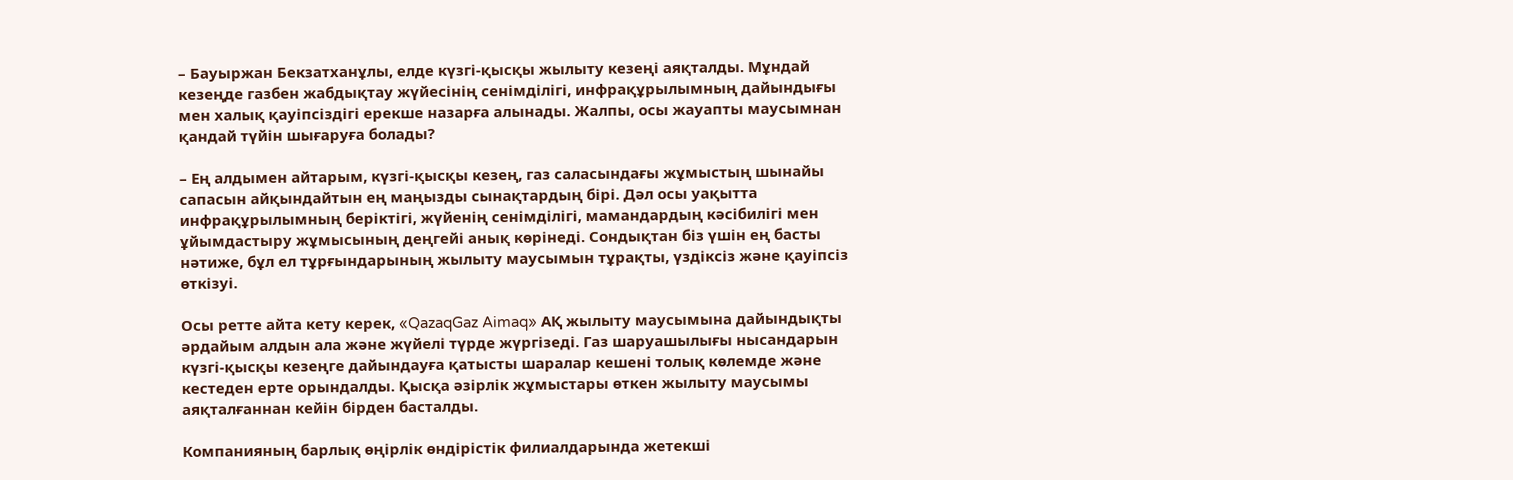– Бауыржан Бекзатханұлы, елде күзгі-қысқы жылыту кезеңі аяқталды. Мұндай кезеңде газбен жабдықтау жүйесінің сенімділігі, инфрақұрылымның дайындығы мен халық қауіпсіздігі ерекше назарға алынады. Жалпы, осы жауапты маусымнан қандай түйін шығаруға болады?

– Ең алдымен айтарым, күзгі-қысқы кезең, газ саласындағы жұмыстың шынайы сапасын айқындайтын ең маңызды сынақтардың бірі. Дәл осы уақытта инфрақұрылымның беріктігі, жүйенің сенімділігі, мамандардың кәсібилігі мен ұйымдастыру жұмысының деңгейі анық көрінеді. Сондықтан біз үшін ең басты нәтиже, бұл ел тұрғындарының жылыту маусымын тұрақты, үздіксіз және қауіпсіз өткізуі.

Осы ретте айта кету керек, «QazaqGaz Aimaq» АҚ жылыту маусымына дайындықты әрдайым алдын ала және жүйелі түрде жүргізеді. Газ шаруашылығы нысандарын күзгі-қысқы кезеңге дайындауға қатысты шаралар кешені толық көлемде және кестеден ерте орындалды. Қысқа әзірлік жұмыстары өткен жылыту маусымы аяқталғаннан кейін бірден басталды.

Компанияның барлық өңірлік өндірістік филиалдарында жетекші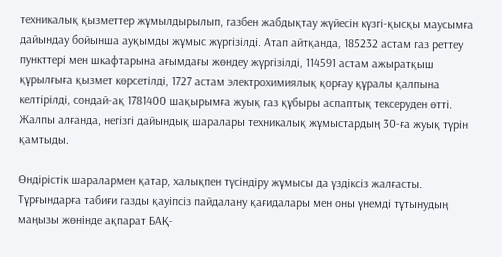техникалық қызметтер жұмылдырылып, газбен жабдықтау жүйесін күзгі-қысқы маусымға дайындау бойынша ауқымды жұмыс жүргізілді. Атап айтқанда, 185232 астам газ реттеу пункттері мен шкафтарына ағымдағы жөндеу жүргізілді, 114591 астам ажыратқыш құрылғыға қызмет көрсетілді, 1727 астам электрохимиялық қорғау құралы қалпына келтірілді, сондай-ақ 1781400 шақырымға жуық газ құбыры аспаптық тексеруден өтті. Жалпы алғанда, негізгі дайындық шаралары техникалық жұмыстардың 30-ға жуық түрін қамтыды.

Өндірістік шаралармен қатар, халықпен түсіндіру жұмысы да үздіксіз жалғасты. Тұрғындарға табиғи газды қауіпсіз пайдалану қағидалары мен оны үнемді тұтынудың маңызы жөнінде ақпарат БАҚ-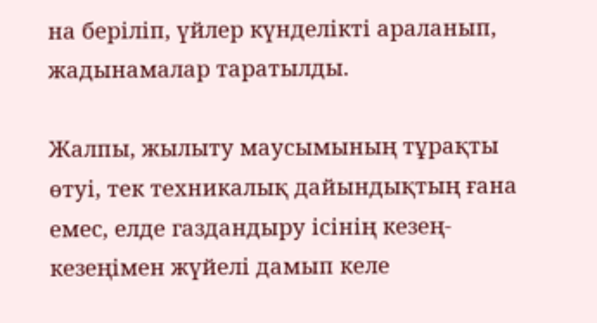на беріліп, үйлер күнделікті араланып, жадынамалар таратылды.

Жалпы, жылыту маусымының тұрақты өтуі, тек техникалық дайындықтың ғана емес, елде газдандыру ісінің кезең-кезеңімен жүйелі дамып келе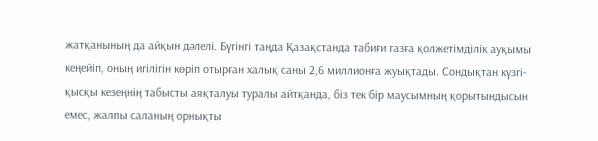жатқанының да айқын дәлелі. Бүгінгі таңда Қазақстанда табиғи газға қолжетімділік ауқымы кеңейіп, оның игілігін көріп отырған халық саны 2,6 миллионға жуықтады. Сондықтан күзгі-қысқы кезеңнің табысты аяқталуы туралы айтқанда, біз тек бір маусымның қорытындысын емес, жалпы саланың орнықты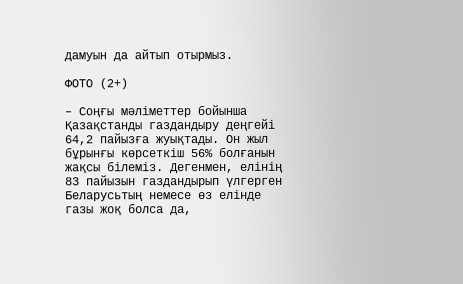дамуын да айтып отырмыз.

ФОТО (2+)

– Соңғы мәліметтер бойынша Қазақстанды газдандыру деңгейі 64,2 пайызға жуықтады. Он жыл бұрынғы көрсеткіш 56% болғанын жақсы білеміз. Дегенмен, елінің 83 пайызын газдандырып үлгерген Беларусьтың немесе өз елінде газы жоқ болса да,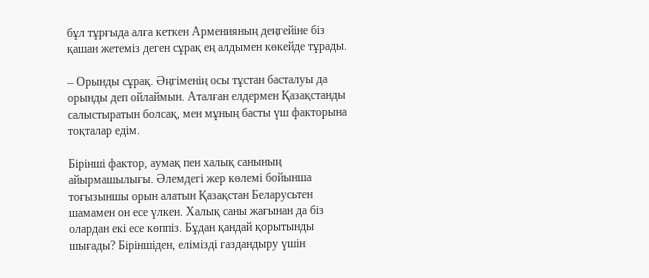бұл тұрғыда алға кеткен Арменияның деңгейіне біз қашан жетеміз деген сұрақ ең алдымен көкейде тұрады.

– Орынды сұрақ. Әңгіменің осы тұстан басталуы да орынды деп ойлаймын. Аталған елдермен Қазақстанды салыстыратын болсақ, мен мұның басты үш факторына тоқталар едім.

Бірінші фактор, аумақ пен халық санының айырмашылығы. Әлемдегі жер көлемі бойынша тоғызыншы орын алатын Қазақстан Беларусьтен шамамен он есе үлкен. Халық саны жағынан да біз олардан екі есе көппіз. Бұдан қандай қорытынды шығады? Біріншіден, елімізді газдандыру үшін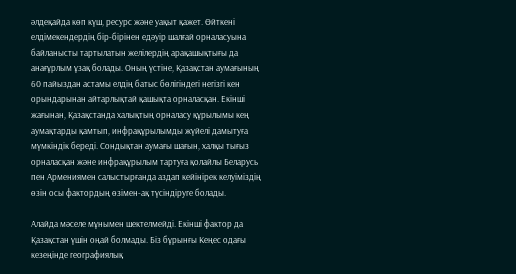әлдеқайда көп күш, ресурс және уақыт қажет. Өйткені елдімекендердің бір-бірінен едәуір шалғай орналасуына байланысты тартылатын желілердің арақашықтығы да анағұрлым ұзақ болады. Оның үстіне, Қазақстан аумағының 60 пайыздан астамы елдің батыс бөлігіндегі негізгі кен орындарынан айтарлықтай қашықта орналасқан. Екінші жағынан, Қазақстанда халықтың орналасу құрылымы кең аумақтарды қамтып, инфрақұрылымды жүйелі дамытуға мүмкіндік береді. Сондықтан аумағы шағын, халқы тығыз орналасқан және инфрақұрылым тартуға қолайлы Беларусь пен Армениямен салыстырғанда аздап кейінірек келуіміздің өзін осы фактордың өзімен-ақ түсіндіруге болады.

Алайда мәселе мұнымен шектелмейді. Екінші фактор да Қазақстан үшін оңай болмады. Біз бұрынғы Кеңес одағы кезеңінде географиялық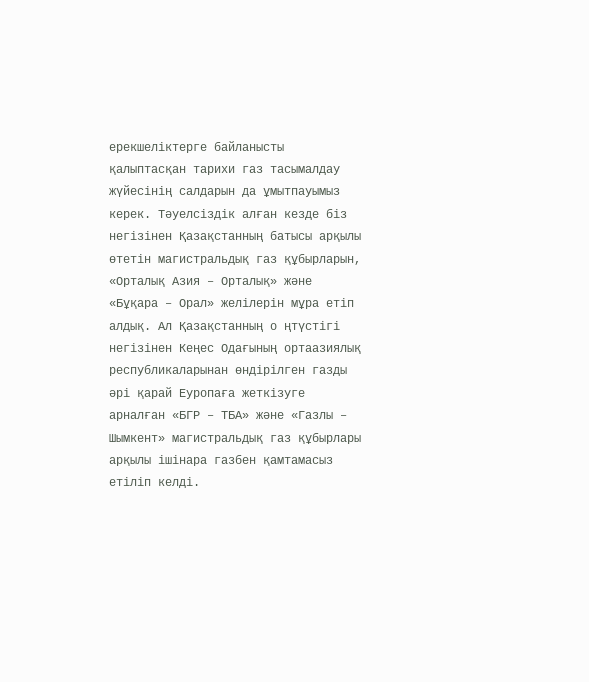ерекшеліктерге байланысты қалыптасқан тарихи газ тасымалдау жүйесінің салдарын да ұмытпауымыз керек. Тәуелсіздік алған кезде біз негізінен Қазақстанның батысы арқылы өтетін магистральдық газ құбырларын, «Орталық Азия – Орталық» және «Бұқара – Орал» желілерін мұра етіп алдық. Ал Қазақстанның о ңтүстігі негізінен Кеңес Одағының ортаазиялық республикаларынан өндірілген газды әрі қарай Еуропаға жеткізуге арналған «БГР – ТБА» және «Газлы – Шымкент» магистральдық газ құбырлары арқылы ішінара газбен қамтамасыз етіліп келді.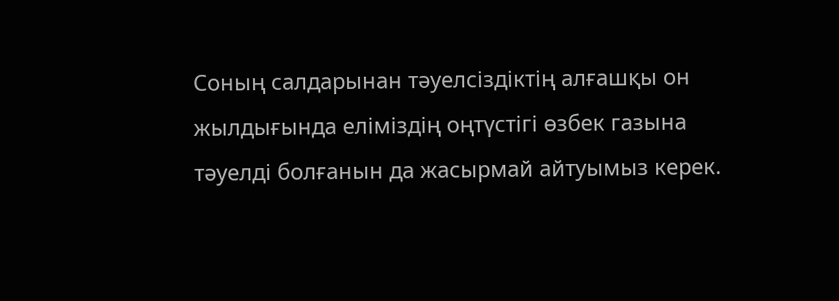Соның салдарынан тәуелсіздіктің алғашқы он жылдығында еліміздің оңтүстігі өзбек газына тәуелді болғанын да жасырмай айтуымыз керек.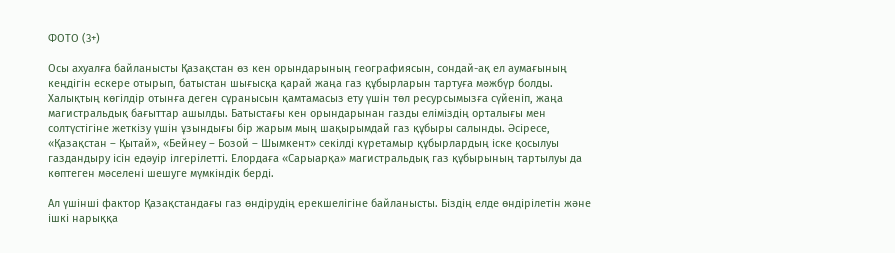ФОТО (3+)

Осы ахуалға байланысты Қазақстан өз кен орындарының географиясын, сондай-ақ ел аумағының кеңдігін ескере отырып, батыстан шығысқа қарай жаңа газ құбырларын тартуға мәжбүр болды. Халықтың көгілдір отынға деген сұранысын қамтамасыз ету үшін төл ресурсымызға сүйеніп, жаңа магистральдық бағыттар ашылды. Батыстағы кен орындарынан газды еліміздің орталығы мен солтүстігіне жеткізу үшін ұзындығы бір жарым мың шақырымдай газ құбыры салынды. Әсіресе, «Қазақстан – Қытай», «Бейнеу – Бозой – Шымкент» секілді күретамыр құбырлардың іске қосылуы газдандыру ісін едәуір ілгерілетті. Елордаға «Сарыарқа» магистральдық газ құбырының тартылуы да көптеген мәселені шешуге мүмкіндік берді.

Ал үшінші фактор Қазақстандағы газ өндірудің ерекшелігіне байланысты. Біздің елде өндірілетін және ішкі нарыққа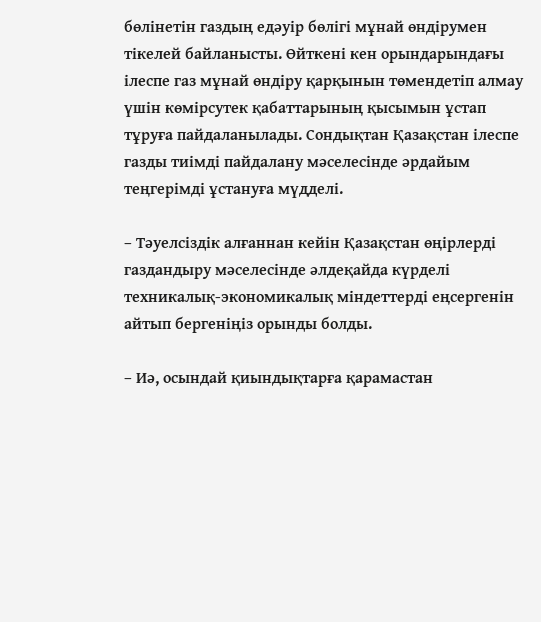бөлінетін газдың едәуір бөлігі мұнай өндірумен тікелей байланысты. Өйткені кен орындарындағы ілеспе газ мұнай өндіру қарқынын төмендетіп алмау үшін көмірсутек қабаттарының қысымын ұстап тұруға пайдаланылады. Сондықтан Қазақстан ілеспе газды тиімді пайдалану мәселесінде әрдайым теңгерімді ұстануға мүдделі.

– Тәуелсіздік алғаннан кейін Қазақстан өңірлерді газдандыру мәселесінде әлдеқайда күрделі техникалық-экономикалық міндеттерді еңсергенін айтып бергеніңіз орынды болды.

– Иә, осындай қиындықтарға қарамастан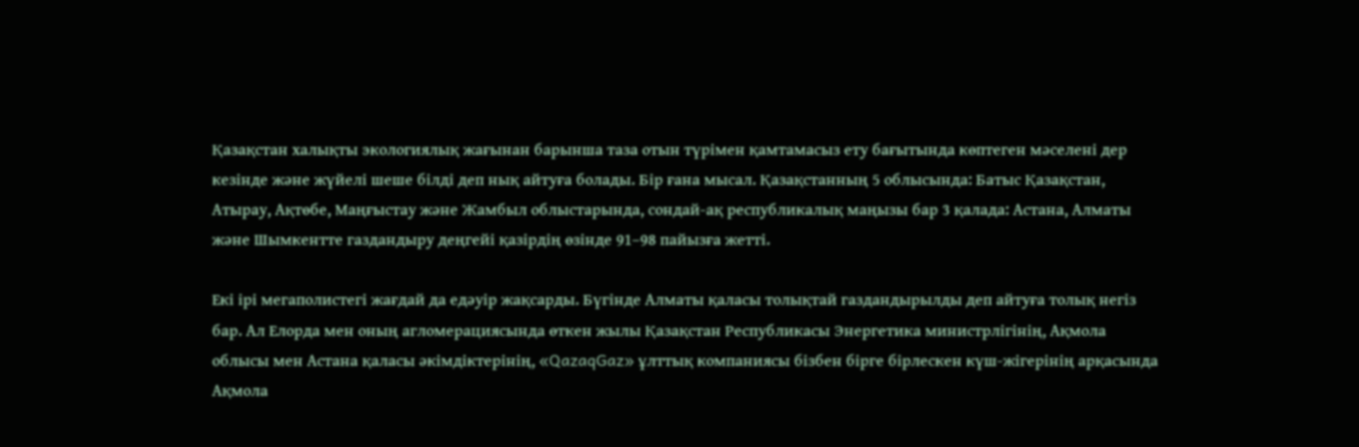Қазақстан халықты экологиялық жағынан барынша таза отын түрімен қамтамасыз ету бағытында көптеген мәселені дер кезінде және жүйелі шеше білді деп нық айтуға болады. Бір ғана мысал. Қазақстанның 5 облысында: Батыс Қазақстан, Атырау, Ақтөбе, Маңғыстау және Жамбыл облыстарында, сондай-ақ республикалық маңызы бар 3 қалада: Астана, Алматы және Шымкентте газдандыру деңгейі қазірдің өзінде 91–98 пайызға жетті.

Екі ірі мегаполистегі жағдай да едәуір жақсарды. Бүгінде Алматы қаласы толықтай газдандырылды деп айтуға толық негіз бар. Ал Елорда мен оның агломерациясында өткен жылы Қазақстан Республикасы Энергетика министрлігінің, Ақмола облысы мен Астана қаласы әкімдіктерінің, «QazaqGaz» ұлттық компаниясы бізбен бірге бірлескен күш-жігерінің арқасында Ақмола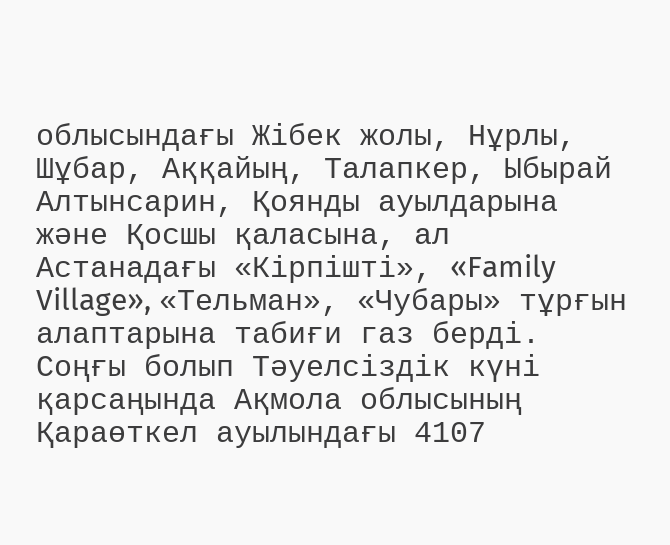облысындағы Жібек жолы, Нұрлы, Шұбар, Аққайың, Талапкер, Ыбырай Алтынсарин, Қоянды ауылдарына және Қосшы қаласына, ал Астанадағы «Кірпішті», «Family Village», «Тельман», «Чубары» тұрғын алаптарына табиғи газ берді. Соңғы болып Тәуелсіздік күні қарсаңында Ақмола облысының Қараөткел ауылындағы 4107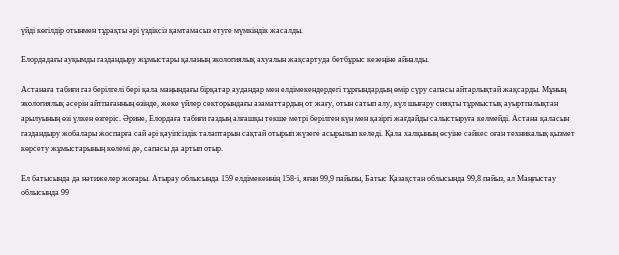үйді көгілдір отынмен тұрақты әрі үздіксіз қамтамасыз етуге мүмкіндік жасалды.

Елордадағы ауқымды газдандыру жұмыстары қаланың экологиялық ахуалын жақсартуда бетбұрыс кезеңіне айналды.

Астанаға табиғи газ берілгелі бері қала маңындағы бірқатар аудандар мен елдімекендердегі тұрғындардың өмір сүру сапасы айтарлықтай жақсарды. Мұның экологиялық әсерін айтпағанның өзінде, жеке үйлер секторындағы азаматтардың от жағу, отын сатып алу, күл шығару сияқты тұрмыстық ауыртпалықтан арылуының өзі үлкен өзгеріс. Әрине, Елордаға табиғи газдың алғашқы текше метрі берілген күн мен қазіргі жағдайды салыстыруға келмейді. Астана қаласын газдандыру жобалары жоспарға сай әрі қауіпсіздік талаптарын сақтай отырып жүзеге асырылып келеді. Қала халқының өсуіне сәйкес оған техникалық қызмет көрсету жұмыстарының көлемі де, сапасы да артып отыр.

Ел батысында да нәтижелер жоғары. Атырау облысында 159 елдімекеннің 158-і, яғни 99,9 пайызы, Батыс Қазақстан облысында 99,8 пайыз, ал Маңғыстау облысында 99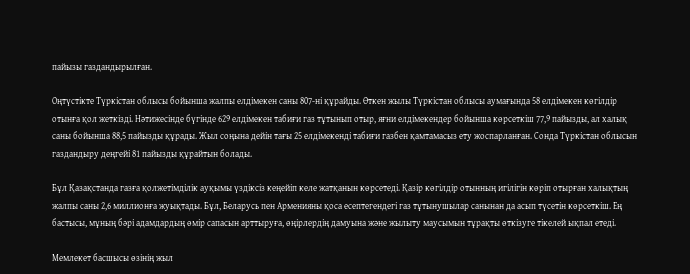пайызы газдандырылған.

Оңтүстікте Түркістан облысы бойынша жалпы елдімекен саны 807-ні құрайды. Өткен жылы Түркістан облысы аумағында 58 елдімекен көгілдір отынға қол жеткізді. Нәтижесінде бүгінде 629 елдімекен табиғи газ тұтынып отыр, яғни елдімекендер бойынша көрсеткіш 77,9 пайызды, ал халық саны бойынша 88,5 пайызды құрады. Жыл соңына дейін тағы 25 елдімекенді табиғи газбен қамтамасыз ету жоспарланған. Сонда Түркістан облысын газдандыру деңгейі 81 пайызды құрайтын болады.

Бұл Қазақстанда газға қолжетімділік ауқымы үздіксіз кеңейіп келе жатқанын көрсетеді. Қазір көгілдір отынның игілігін көріп отырған халықтың жалпы саны 2,6 миллионға жуықтады. Бұл, Беларусь пен Арменияны қоса есептегендегі газ тұтынушылар санынан да асып түсетін көрсеткіш. Ең бастысы, мұның бәрі адамдардың өмір сапасын арттыруға, өңірлердің дамуына және жылыту маусымын тұрақты өткізуге тікелей ықпал етеді.

Мемлекет басшысы өзінің жыл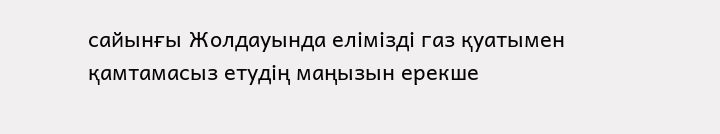сайынғы Жолдауында елімізді газ қуатымен қамтамасыз етудің маңызын ерекше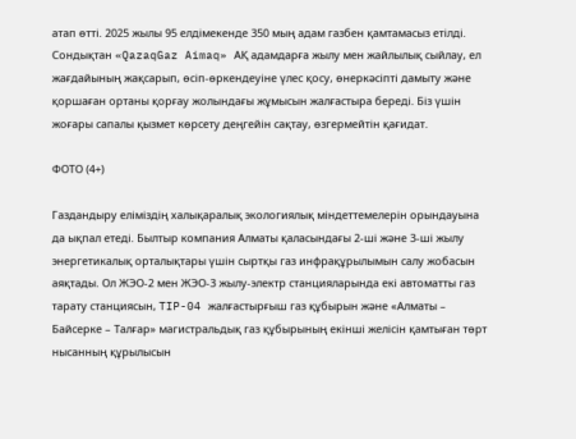атап өтті. 2025 жылы 95 елдімекенде 350 мың адам газбен қамтамасыз етілді. Сондықтан «QazaqGaz Aimaq» АҚ адамдарға жылу мен жайлылық сыйлау, ел жағдайының жақсарып, өсіп-өркендеуіне үлес қосу, өнеркәсіпті дамыту және қоршаған ортаны қорғау жолындағы жұмысын жалғастыра береді. Біз үшін жоғары сапалы қызмет көрсету деңгейін сақтау, өзгермейтін қағидат.

ФОТО (4+)

Газдандыру еліміздің халықаралық экологиялық міндеттемелерін орындауына да ықпал етеді. Былтыр компания Алматы қаласындағы 2-ші және 3-ші жылу энергетикалық орталықтары үшін сыртқы газ инфрақұрылымын салу жобасын аяқтады. Ол ЖЭО-2 мен ЖЭО-3 жылу-электр станцияларында екі автоматты газ тарату станциясын, TIP-04 жалғастырғыш газ құбырын және «Алматы – Байсерке – Талғар» магистральдық газ құбырының екінші желісін қамтыған төрт нысанның құрылысын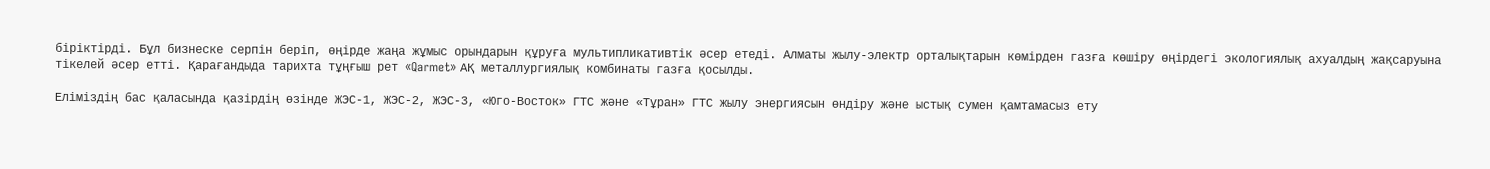біріктірді. Бұл бизнеске серпін беріп, өңірде жаңа жұмыс орындарын құруға мультипликативтік әсер етеді. Алматы жылу-электр орталықтарын көмірден газға көшіру өңірдегі экологиялық ахуалдың жақсаруына тікелей әсер етті. Қарағандыда тарихта тұңғыш рет «Qarmet» АҚ металлургиялық комбинаты газға қосылды.

Еліміздің бас қаласында қазірдің өзінде ЖЭС-1, ЖЭС-2, ЖЭС-3, «Юго-Восток» ГТС және «Тұран» ГТС жылу энергиясын өндіру және ыстық сумен қамтамасыз ету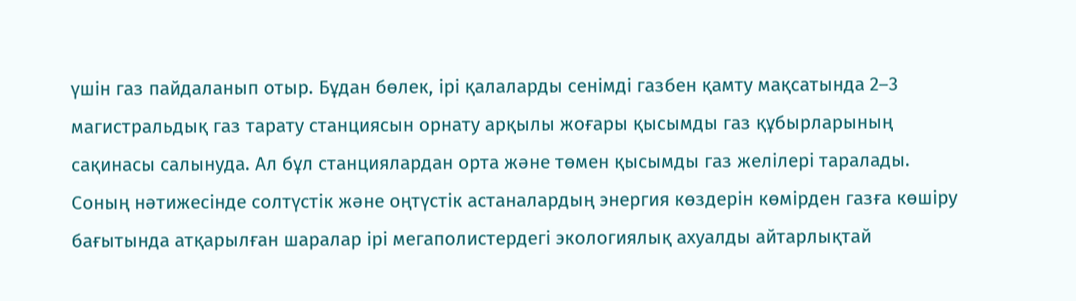үшін газ пайдаланып отыр. Бұдан бөлек, ірі қалаларды сенімді газбен қамту мақсатында 2–3 магистральдық газ тарату станциясын орнату арқылы жоғары қысымды газ құбырларының сақинасы салынуда. Ал бұл станциялардан орта және төмен қысымды газ желілері таралады. Соның нәтижесінде солтүстік және оңтүстік астаналардың энергия көздерін көмірден газға көшіру бағытында атқарылған шаралар ірі мегаполистердегі экологиялық ахуалды айтарлықтай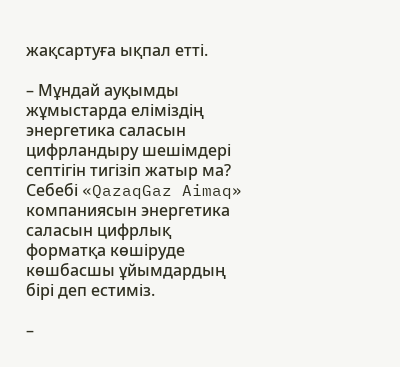жақсартуға ықпал етті.

– Мұндай ауқымды жұмыстарда еліміздің энергетика саласын цифрландыру шешімдері септігін тигізіп жатыр ма? Себебі «QazaqGaz Aimaq» компаниясын энергетика саласын цифрлық форматқа көшіруде көшбасшы ұйымдардың бірі деп естиміз.

–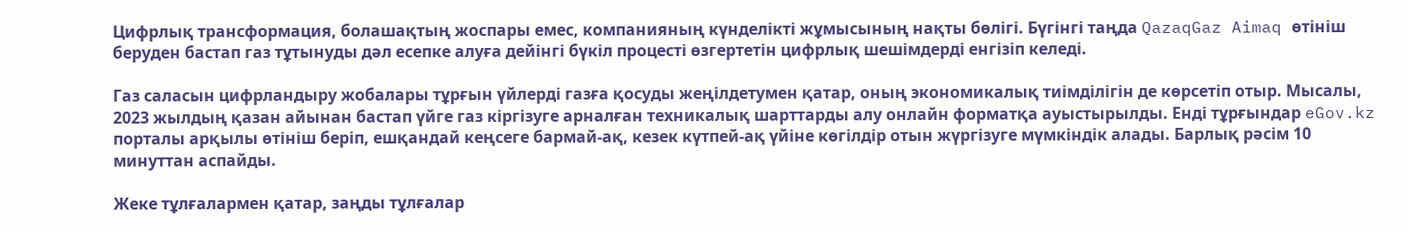Цифрлық трансформация, болашақтың жоспары емес, компанияның күнделікті жұмысының нақты бөлігі. Бүгінгі таңда QazaqGaz Aimaq өтініш беруден бастап газ тұтынуды дәл есепке алуға дейінгі бүкіл процесті өзгертетін цифрлық шешімдерді енгізіп келеді.

Газ саласын цифрландыру жобалары тұрғын үйлерді газға қосуды жеңілдетумен қатар, оның экономикалық тиімділігін де көрсетіп отыр. Мысалы, 2023 жылдың қазан айынан бастап үйге газ кіргізуге арналған техникалық шарттарды алу онлайн форматқа ауыстырылды. Енді тұрғындар eGov.kz порталы арқылы өтініш беріп, ешқандай кеңсеге бармай-ақ, кезек күтпей-ақ үйіне көгілдір отын жүргізуге мүмкіндік алады. Барлық рәсім 10 минуттан аспайды.

Жеке тұлғалармен қатар, заңды тұлғалар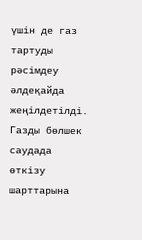үшін де газ тартуды рәсімдеу әлдеқайда жеңілдетілді. Газды бөлшек саудада өткізу шарттарына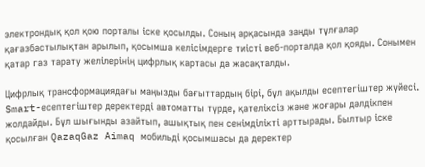электрондық қол қою порталы іске қосылды. Соның арқасында заңды тұлғалар қағазбастылықтан арылып, қосымша келісімдерге тиісті веб-порталда қол қояды. Сонымен қатар газ тарату желілерінің цифрлық картасы да жасақталды.

Цифрлық трансформациядағы маңызды бағыттардың бірі, бұл ақылды есептегіштер жүйесі. Smart-есептегіштер деректерді автоматты түрде, қателіксіз және жоғары дәлдікпен жолдайды. Бұл шығынды азайтып, ашықтық пен сенімділікті арттырады. Былтыр іске қосылған QazaqGaz Aimaq мобильді қосымшасы да деректер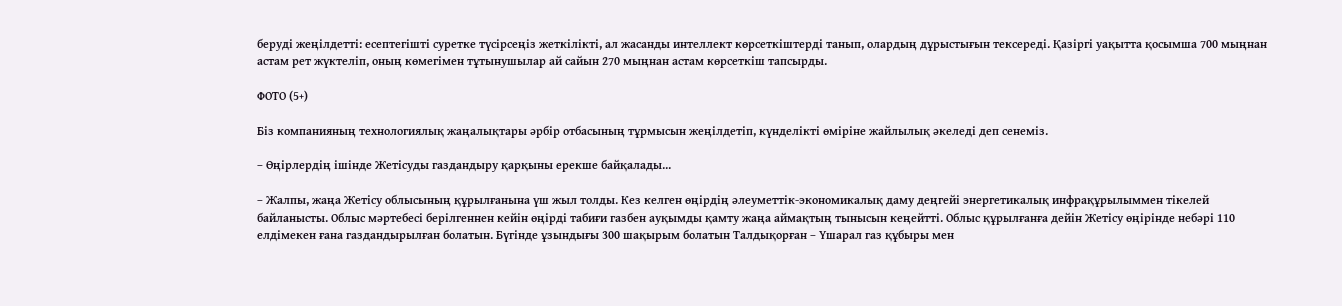беруді жеңілдетті: есептегішті суретке түсірсеңіз жеткілікті, ал жасанды интеллект көрсеткіштерді танып, олардың дұрыстығын тексереді. Қазіргі уақытта қосымша 700 мыңнан астам рет жүктеліп, оның көмегімен тұтынушылар ай сайын 270 мыңнан астам көрсеткіш тапсырды.

ФОТО (5+)

Біз компанияның технологиялық жаңалықтары әрбір отбасының тұрмысын жеңілдетіп, күнделікті өміріне жайлылық әкеледі деп сенеміз.

– Өңірлердің ішінде Жетісуды газдандыру қарқыны ерекше байқалады...

– Жалпы, жаңа Жетісу облысының құрылғанына үш жыл толды. Кез келген өңірдің әлеуметтік-экономикалық даму деңгейі энергетикалық инфрақұрылыммен тікелей байланысты. Облыс мәртебесі берілгеннен кейін өңірді табиғи газбен ауқымды қамту жаңа аймақтың тынысын кеңейтті. Облыс құрылғанға дейін Жетісу өңірінде небәрі 110 елдімекен ғана газдандырылған болатын. Бүгінде ұзындығы 300 шақырым болатын Талдықорған – Үшарал газ құбыры мен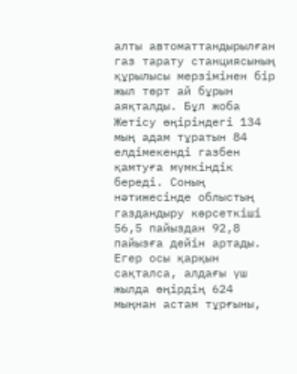алты автоматтандырылған газ тарату станциясының құрылысы мерзімінен бір жыл төрт ай бұрын аяқталды. Бұл жоба Жетісу өңіріндегі 134 мың адам тұратын 84 елдімекенді газбен қамтуға мүмкіндік береді. Соның нәтижесінде облыстың газдандыру көрсеткіші 56,5 пайыздан 92,8 пайызға дейін артады. Егер осы қарқын сақталса, алдағы үш жылда өңірдің 624 мыңнан астам тұрғыны,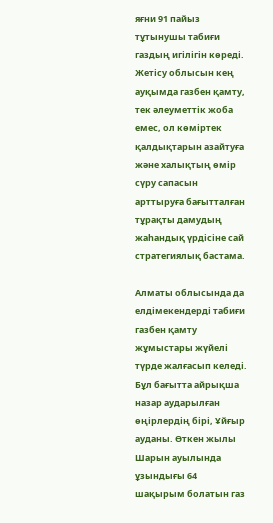яғни 91 пайыз тұтынушы табиғи газдың игілігін көреді. Жетісу облысын кең ауқымда газбен қамту, тек әлеуметтік жоба емес, ол көміртек қалдықтарын азайтуға және халықтың өмір сүру сапасын арттыруға бағытталған тұрақты дамудың жаһандық үрдісіне сай стратегиялық бастама.

Алматы облысында да елдімекендерді табиғи газбен қамту жұмыстары жүйелі түрде жалғасып келеді. Бұл бағытта айрықша назар аударылған өңірлердің бірі, Ұйғыр ауданы. Өткен жылы Шарын ауылында ұзындығы 64 шақырым болатын газ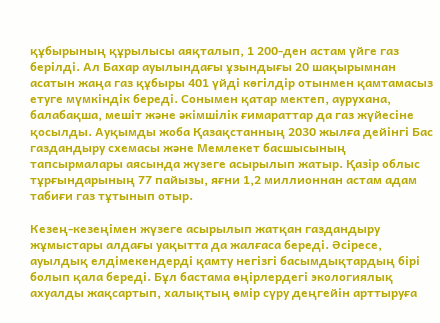құбырының құрылысы аяқталып, 1 200-ден астам үйге газ берілді. Ал Бахар ауылындағы ұзындығы 20 шақырымнан асатын жаңа газ құбыры 401 үйді көгілдір отынмен қамтамасыз етуге мүмкіндік береді. Сонымен қатар мектеп, аурухана, балабақша, мешіт және әкімшілік ғимараттар да газ жүйесіне қосылды. Ауқымды жоба Қазақстанның 2030 жылға дейінгі Бас газдандыру схемасы және Мемлекет басшысының тапсырмалары аясында жүзеге асырылып жатыр. Қазір облыс тұрғындарының 77 пайызы, яғни 1,2 миллионнан астам адам табиғи газ тұтынып отыр.

Кезең-кезеңімен жүзеге асырылып жатқан газдандыру жұмыстары алдағы уақытта да жалғаса береді. Әсіресе, ауылдық елдімекендерді қамту негізгі басымдықтардың бірі болып қала береді. Бұл бастама өңірлердегі экологиялық ахуалды жақсартып, халықтың өмір сүру деңгейін арттыруға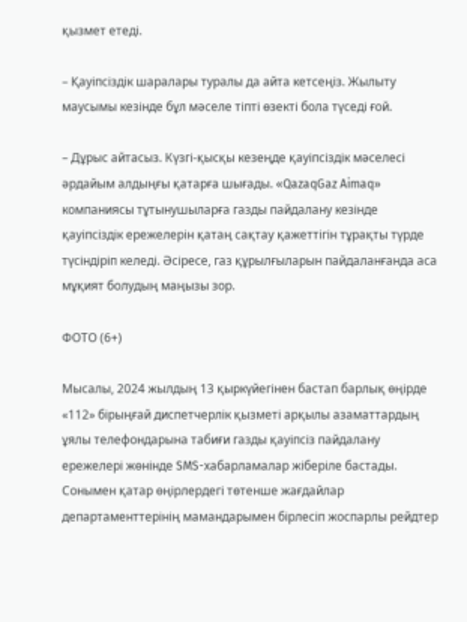қызмет етеді.

– Қауіпсіздік шаралары туралы да айта кетсеңіз. Жылыту маусымы кезінде бұл мәселе тіпті өзекті бола түседі ғой.

– Дұрыс айтасыз. Күзгі-қысқы кезеңде қауіпсіздік мәселесі әрдайым алдыңғы қатарға шығады. «QazaqGaz Aimaq» компаниясы тұтынушыларға газды пайдалану кезінде қауіпсіздік ережелерін қатаң сақтау қажеттігін тұрақты түрде түсіндіріп келеді. Әсіресе, газ құрылғыларын пайдаланғанда аса мұқият болудың маңызы зор.

ФОТО (6+)

Мысалы, 2024 жылдың 13 қыркүйегінен бастап барлық өңірде «112» бірыңғай диспетчерлік қызметі арқылы азаматтардың ұялы телефондарына табиғи газды қауіпсіз пайдалану ережелері жөнінде SMS-хабарламалар жіберіле бастады. Сонымен қатар өңірлердегі төтенше жағдайлар департаменттерінің мамандарымен бірлесіп жоспарлы рейдтер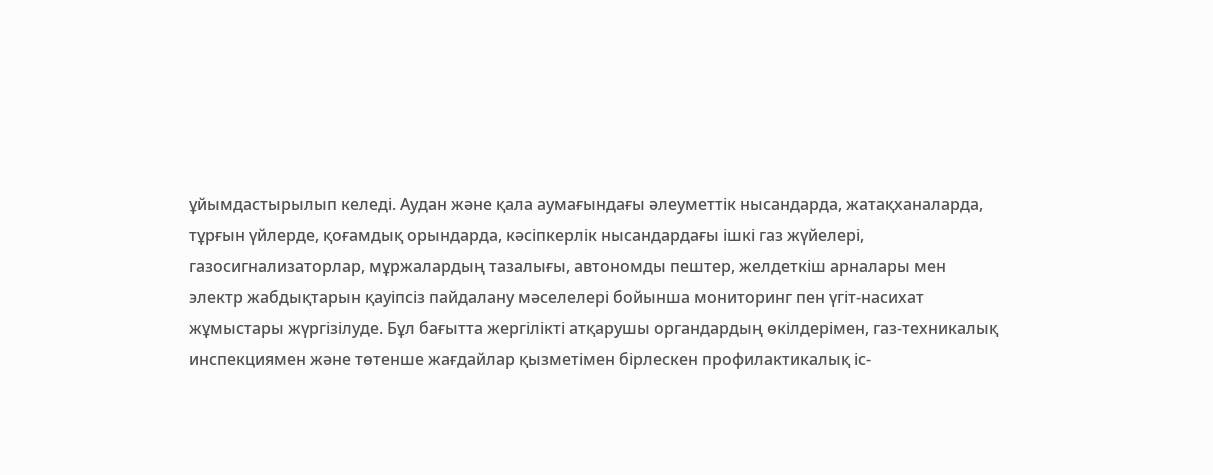ұйымдастырылып келеді. Аудан және қала аумағындағы әлеуметтік нысандарда, жатақханаларда, тұрғын үйлерде, қоғамдық орындарда, кәсіпкерлік нысандардағы ішкі газ жүйелері, газосигнализаторлар, мұржалардың тазалығы, автономды пештер, желдеткіш арналары мен электр жабдықтарын қауіпсіз пайдалану мәселелері бойынша мониторинг пен үгіт-насихат жұмыстары жүргізілуде. Бұл бағытта жергілікті атқарушы органдардың өкілдерімен, газ-техникалық инспекциямен және төтенше жағдайлар қызметімен бірлескен профилактикалық іс-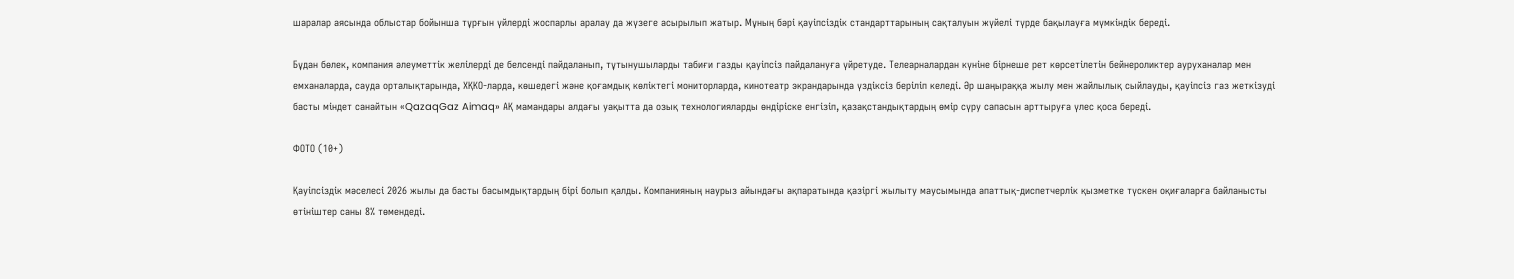шаралар аясында облыстар бойынша тұрғын үйлерді жоспарлы аралау да жүзеге асырылып жатыр. Мұның бәрі қауіпсіздік стандарттарының сақталуын жүйелі түрде бақылауға мүмкіндік береді.

Бұдан бөлек, компания әлеуметтік желілерді де белсенді пайдаланып, тұтынушыларды табиғи газды қауіпсіз пайдалануға үйретуде. Телеарналардан күніне бірнеше рет көрсетілетін бейнероликтер ауруханалар мен емханаларда, сауда орталықтарында, ХҚКО-ларда, көшедегі және қоғамдық көліктегі мониторларда, кинотеатр экрандарында үздіксіз беріліп келеді. Әр шаңыраққа жылу мен жайлылық сыйлауды, қауіпсіз газ жеткізуді басты міндет санайтын «QazaqGaz Aimaq» АҚ мамандары алдағы уақытта да озық технологияларды өндіріске енгізіп, қазақстандықтардың өмір сүру сапасын арттыруға үлес қоса береді.

ФОТО (10+)

Қауіпсіздік мәселесі 2026 жылы да басты басымдықтардың бірі болып қалды. Компанияның наурыз айындағы ақпаратында қазіргі жылыту маусымында апаттық-диспетчерлік қызметке түскен оқиғаларға байланысты өтініштер саны 8% төмендеді.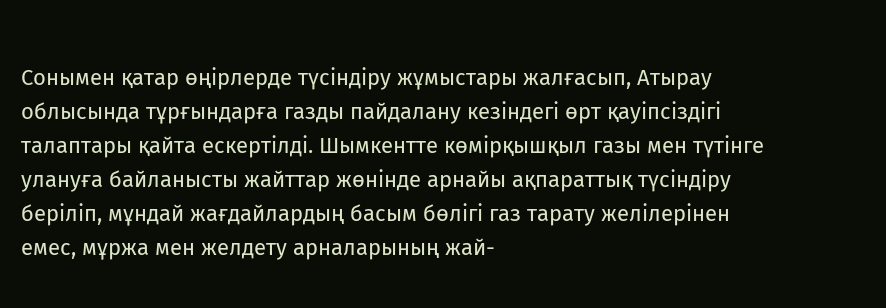Сонымен қатар өңірлерде түсіндіру жұмыстары жалғасып, Атырау облысында тұрғындарға газды пайдалану кезіндегі өрт қауіпсіздігі талаптары қайта ескертілді. Шымкентте көмірқышқыл газы мен түтінге улануға байланысты жайттар жөнінде арнайы ақпараттық түсіндіру беріліп, мұндай жағдайлардың басым бөлігі газ тарату желілерінен емес, мұржа мен желдету арналарының жай-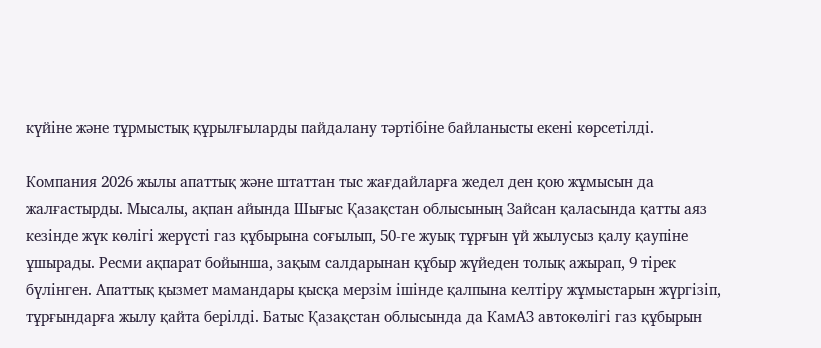күйіне және тұрмыстық құрылғыларды пайдалану тәртібіне байланысты екені көрсетілді.

Компания 2026 жылы апаттық және штаттан тыс жағдайларға жедел ден қою жұмысын да жалғастырды. Мысалы, ақпан айында Шығыс Қазақстан облысының Зайсан қаласында қатты аяз кезінде жүк көлігі жерүсті газ құбырына соғылып, 50-ге жуық тұрғын үй жылусыз қалу қаупіне ұшырады. Ресми ақпарат бойынша, зақым салдарынан құбыр жүйеден толық ажырап, 9 тірек бүлінген. Апаттық қызмет мамандары қысқа мерзім ішінде қалпына келтіру жұмыстарын жүргізіп, тұрғындарға жылу қайта берілді. Батыс Қазақстан облысында да КамАЗ автокөлігі газ құбырын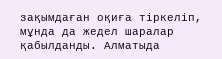зақымдаған оқиға тіркеліп, мұнда да жедел шаралар қабылданды. Алматыда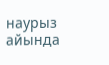наурыз айында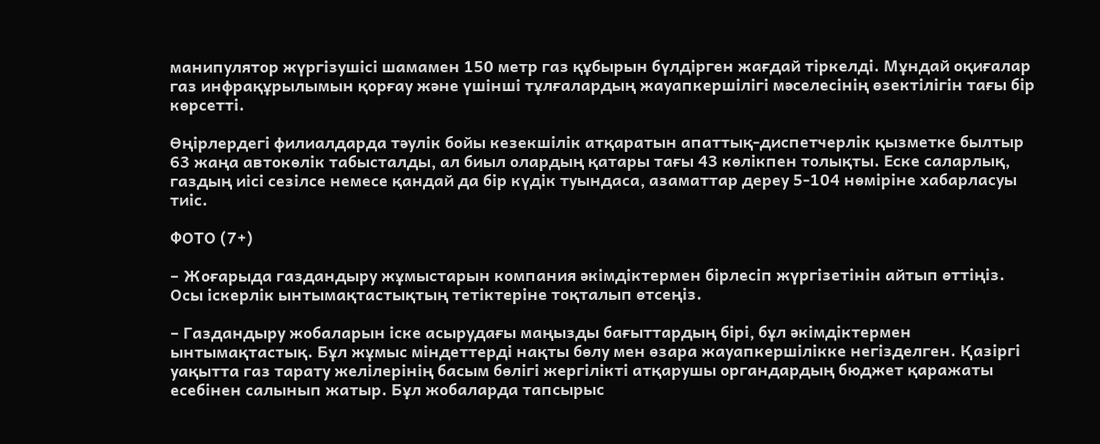манипулятор жүргізушісі шамамен 150 метр газ құбырын бүлдірген жағдай тіркелді. Мұндай оқиғалар газ инфрақұрылымын қорғау және үшінші тұлғалардың жауапкершілігі мәселесінің өзектілігін тағы бір көрсетті.

Өңірлердегі филиалдарда тәулік бойы кезекшілік атқаратын апаттық-диспетчерлік қызметке былтыр 63 жаңа автокөлік табысталды, ал биыл олардың қатары тағы 43 көлікпен толықты. Еске саларлық, газдың иісі сезілсе немесе қандай да бір күдік туындаса, азаматтар дереу 5-104 нөміріне хабарласуы тиіс.

ФОТО (7+)

– Жоғарыда газдандыру жұмыстарын компания әкімдіктермен бірлесіп жүргізетінін айтып өттіңіз. Осы іскерлік ынтымақтастықтың тетіктеріне тоқталып өтсеңіз.

– Газдандыру жобаларын іске асырудағы маңызды бағыттардың бірі, бұл әкімдіктермен ынтымақтастық. Бұл жұмыс міндеттерді нақты бөлу мен өзара жауапкершілікке негізделген. Қазіргі уақытта газ тарату желілерінің басым бөлігі жергілікті атқарушы органдардың бюджет қаражаты есебінен салынып жатыр. Бұл жобаларда тапсырыс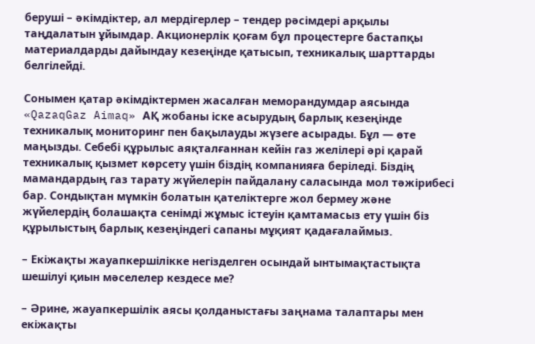беруші – әкімдіктер, ал мердігерлер – тендер рәсімдері арқылы таңдалатын ұйымдар. Акционерлік қоғам бұл процестерге бастапқы материалдарды дайындау кезеңінде қатысып, техникалық шарттарды белгілейді.

Сонымен қатар әкімдіктермен жасалған меморандумдар аясында «QazaqGaz Aimaq» АҚ жобаны іске асырудың барлық кезеңінде техникалық мониторинг пен бақылауды жүзеге асырады. Бұл — өте маңызды. Себебі құрылыс аяқталғаннан кейін газ желілері әрі қарай техникалық қызмет көрсету үшін біздің компанияға беріледі. Біздің мамандардың газ тарату жүйелерін пайдалану саласында мол тәжірибесі бар. Сондықтан мүмкін болатын қателіктерге жол бермеу және жүйелердің болашақта сенімді жұмыс істеуін қамтамасыз ету үшін біз құрылыстың барлық кезеңіндегі сапаны мұқият қадағалаймыз.

– Екіжақты жауапкершілікке негізделген осындай ынтымақтастықта шешілуі қиын мәселелер кездесе ме?

– Әрине, жауапкершілік аясы қолданыстағы заңнама талаптары мен екіжақты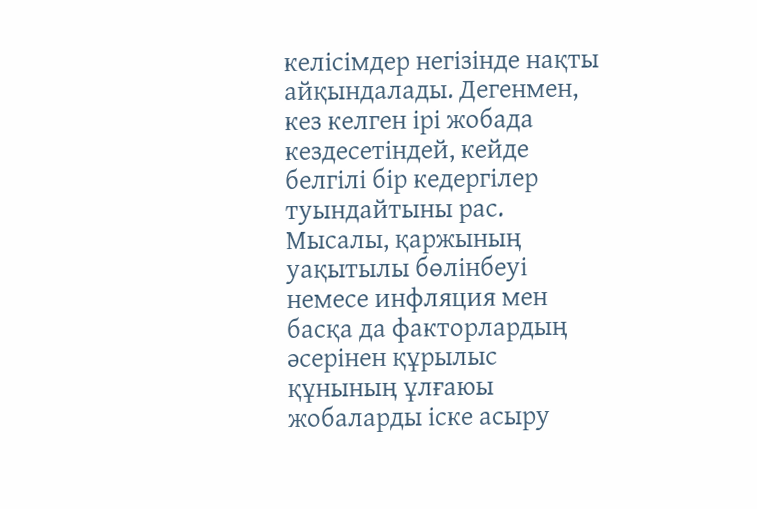келісімдер негізінде нақты айқындалады. Дегенмен, кез келген ірі жобада кездесетіндей, кейде белгілі бір кедергілер туындайтыны рас. Мысалы, қаржының уақытылы бөлінбеуі немесе инфляция мен басқа да факторлардың әсерінен құрылыс құнының ұлғаюы жобаларды іске асыру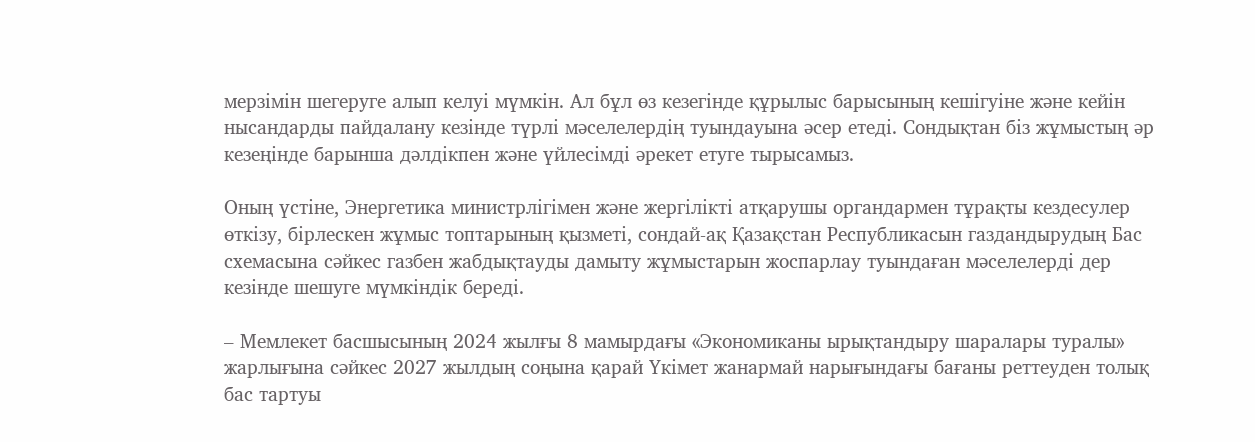мерзімін шегеруге алып келуі мүмкін. Ал бұл өз кезегінде құрылыс барысының кешігуіне және кейін нысандарды пайдалану кезінде түрлі мәселелердің туындауына әсер етеді. Сондықтан біз жұмыстың әр кезеңінде барынша дәлдікпен және үйлесімді әрекет етуге тырысамыз.

Оның үстіне, Энергетика министрлігімен және жергілікті атқарушы органдармен тұрақты кездесулер өткізу, бірлескен жұмыс топтарының қызметі, сондай-ақ Қазақстан Республикасын газдандырудың Бас схемасына сәйкес газбен жабдықтауды дамыту жұмыстарын жоспарлау туындаған мәселелерді дер кезінде шешуге мүмкіндік береді.

– Мемлекет басшысының 2024 жылғы 8 мамырдағы «Экономиканы ырықтандыру шаралары туралы» жарлығына сәйкес 2027 жылдың соңына қарай Үкімет жанармай нарығындағы бағаны реттеуден толық бас тартуы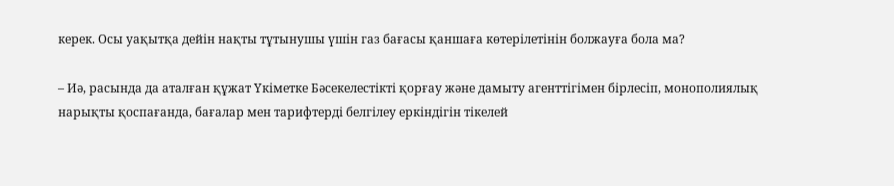керек. Осы уақытқа дейін нақты тұтынушы үшін газ бағасы қаншаға көтерілетінін болжауға бола ма?

– Иә, расында да аталған құжат Үкіметке Бәсекелестікті қорғау және дамыту агенттігімен бірлесіп, монополиялық нарықты қоспағанда, бағалар мен тарифтерді белгілеу еркіндігін тікелей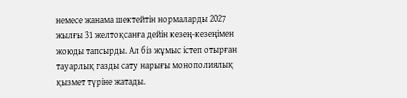немесе жанама шектейтін нормаларды 2027 жылғы 31 желтоқсанға дейін кезең-кезеңімен жоюды тапсырды. Ал біз жұмыс істеп отырған тауарлық газды сату нарығы монополиялық қызмет түріне жатады.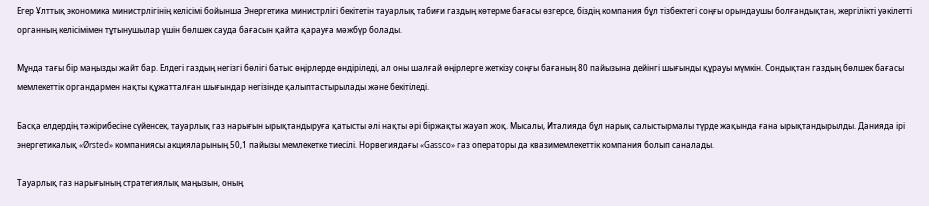Егер Ұлттық экономика министрлігінің келісімі бойынша Энергетика министрлігі бекітетін тауарлық табиғи газдың көтерме бағасы өзгерсе, біздің компания бұл тізбектегі соңғы орындаушы болғандықтан, жергілікті уәкілетті органның келісімімен тұтынушылар үшін бөлшек сауда бағасын қайта қарауға мәжбүр болады.

Мұнда тағы бір маңызды жайт бар. Елдегі газдың негізгі бөлігі батыс өңірлерде өндіріледі, ал оны шалғай өңірлерге жеткізу соңғы бағаның 80 пайызына дейінгі шығынды құрауы мүмкін. Сондықтан газдың бөлшек бағасы мемлекеттік органдармен нақты құжатталған шығындар негізінде қалыптастырылады және бекітіледі.

Басқа елдердің тәжірибесіне сүйенсек, тауарлық газ нарығын ырықтандыруға қатысты әлі нақты әрі біржақты жауап жоқ. Мысалы, Италияда бұл нарық салыстырмалы түрде жақында ғана ырықтандырылды. Данияда ірі энергетикалық «Ørsted» компаниясы акцияларының 50,1 пайызы мемлекетке тиесілі. Норвегиядағы «Gassco» газ операторы да квазимемлекеттік компания болып саналады.

Тауарлық газ нарығының стратегиялық маңызын, оның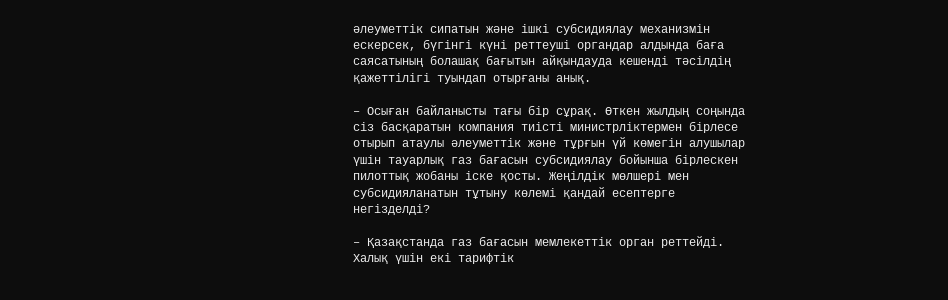әлеуметтік сипатын және ішкі субсидиялау механизмін ескерсек, бүгінгі күні реттеуші органдар алдында баға саясатының болашақ бағытын айқындауда кешенді тәсілдің қажеттілігі туындап отырғаны анық.

– Осыған байланысты тағы бір сұрақ. Өткен жылдың соңында сіз басқаратын компания тиісті министрліктермен бірлесе отырып атаулы әлеуметтік және тұрғын үй көмегін алушылар үшін тауарлық газ бағасын субсидиялау бойынша бірлескен пилоттық жобаны іске қосты. Жеңілдік мөлшері мен субсидияланатын тұтыну көлемі қандай есептерге негізделді?

– Қазақстанда газ бағасын мемлекеттік орган реттейді. Халық үшін екі тарифтік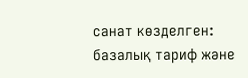санат көзделген: базалық тариф және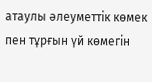атаулы әлеуметтік көмек пен тұрғын үй көмегін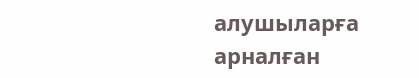алушыларға арналған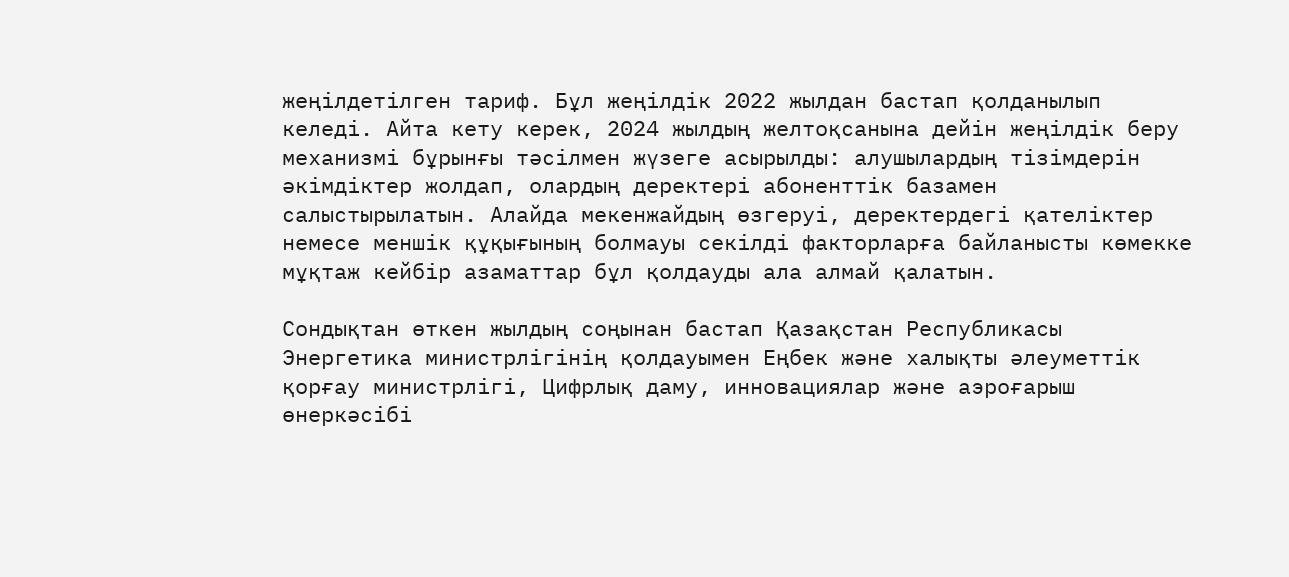жеңілдетілген тариф. Бұл жеңілдік 2022 жылдан бастап қолданылып келеді. Айта кету керек, 2024 жылдың желтоқсанына дейін жеңілдік беру механизмі бұрынғы тәсілмен жүзеге асырылды: алушылардың тізімдерін әкімдіктер жолдап, олардың деректері абоненттік базамен салыстырылатын. Алайда мекенжайдың өзгеруі, деректердегі қателіктер немесе меншік құқығының болмауы секілді факторларға байланысты көмекке мұқтаж кейбір азаматтар бұл қолдауды ала алмай қалатын.

Сондықтан өткен жылдың соңынан бастап Қазақстан Республикасы Энергетика министрлігінің қолдауымен Еңбек және халықты әлеуметтік қорғау министрлігі, Цифрлық даму, инновациялар және аэроғарыш өнеркәсібі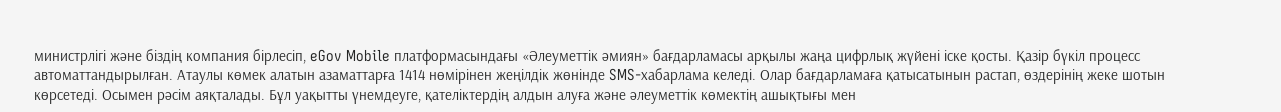министрлігі және біздің компания бірлесіп, eGov Mobile платформасындағы «Әлеуметтік әмиян» бағдарламасы арқылы жаңа цифрлық жүйені іске қосты. Қазір бүкіл процесс автоматтандырылған. Атаулы көмек алатын азаматтарға 1414 нөмірінен жеңілдік жөнінде SMS-хабарлама келеді. Олар бағдарламаға қатысатынын растап, өздерінің жеке шотын көрсетеді. Осымен рәсім аяқталады. Бұл уақытты үнемдеуге, қателіктердің алдын алуға және әлеуметтік көмектің ашықтығы мен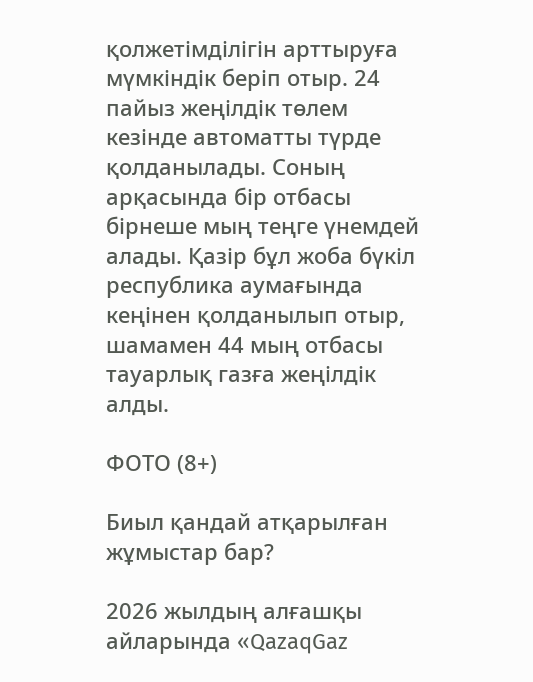қолжетімділігін арттыруға мүмкіндік беріп отыр. 24 пайыз жеңілдік төлем кезінде автоматты түрде қолданылады. Соның арқасында бір отбасы бірнеше мың теңге үнемдей алады. Қазір бұл жоба бүкіл республика аумағында кеңінен қолданылып отыр, шамамен 44 мың отбасы тауарлық газға жеңілдік алды.

ФОТО (8+)

Биыл қандай атқарылған жұмыстар бар?

2026 жылдың алғашқы айларында «QazaqGaz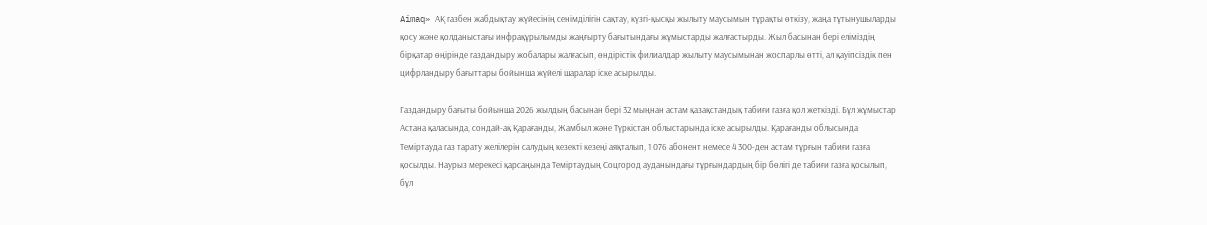Aimaq» АҚ газбен жабдықтау жүйесінің сенімділігін сақтау, күзгі-қысқы жылыту маусымын тұрақты өткізу, жаңа тұтынушыларды қосу және қолданыстағы инфрақұрылымды жаңғырту бағытындағы жұмыстарды жалғастырды. Жыл басынан бері еліміздің бірқатар өңірінде газдандыру жобалары жалғасып, өндірістік филиалдар жылыту маусымынан жоспарлы өтті, ал қауіпсіздік пен цифрландыру бағыттары бойынша жүйелі шаралар іске асырылды.

Газдандыру бағыты бойынша 2026 жылдың басынан бері 32 мыңнан астам қазақстандық табиғи газға қол жеткізді. Бұл жұмыстар Астана қаласында, сондай-ақ Қарағанды, Жамбыл және Түркістан облыстарында іске асырылды. Қарағанды облысында Теміртауда газ тарату желілерін салудың кезекті кезеңі аяқталып, 1 076 абонент немесе 4 300-ден астам тұрғын табиғи газға қосылды. Наурыз мерекесі қарсаңында Теміртаудың Соцгород ауданындағы тұрғындардың бір бөлігі де табиғи газға қосылып, бұл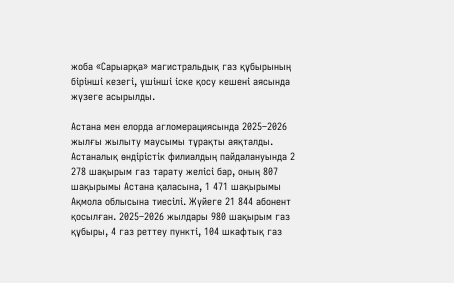жоба «Сарыарқа» магистральдық газ құбырының бірінші кезегі, үшінші іске қосу кешені аясында жүзеге асырылды.

Астана мен елорда агломерациясында 2025–2026 жылғы жылыту маусымы тұрақты аяқталды. Астаналық өндірістік филиалдың пайдалануында 2 278 шақырым газ тарату желісі бар, оның 807 шақырымы Астана қаласына, 1 471 шақырымы Ақмола облысына тиесілі. Жүйеге 21 844 абонент қосылған. 2025–2026 жылдары 980 шақырым газ құбыры, 4 газ реттеу пункті, 104 шкафтық газ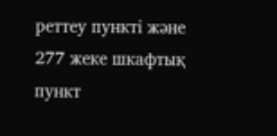реттеу пункті және 277 жеке шкафтық пункт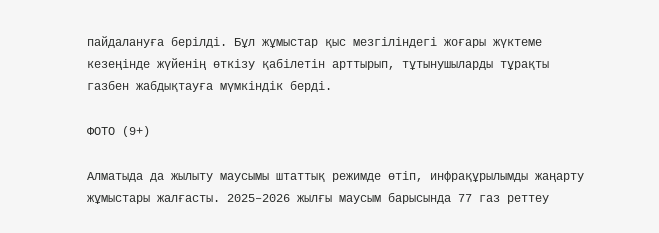пайдалануға берілді. Бұл жұмыстар қыс мезгіліндегі жоғары жүктеме кезеңінде жүйенің өткізу қабілетін арттырып, тұтынушыларды тұрақты газбен жабдықтауға мүмкіндік берді.

ФОТО (9+)

Алматыда да жылыту маусымы штаттық режимде өтіп, инфрақұрылымды жаңарту жұмыстары жалғасты. 2025–2026 жылғы маусым барысында 77 газ реттеу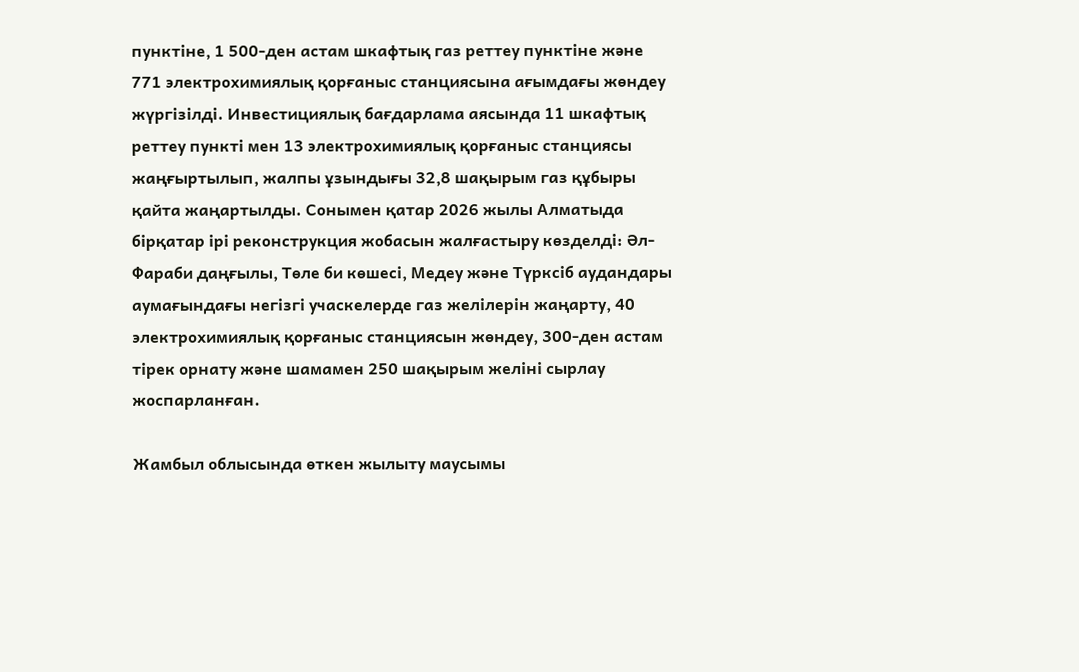пунктіне, 1 500-ден астам шкафтық газ реттеу пунктіне және 771 электрохимиялық қорғаныс станциясына ағымдағы жөндеу жүргізілді. Инвестициялық бағдарлама аясында 11 шкафтық реттеу пункті мен 13 электрохимиялық қорғаныс станциясы жаңғыртылып, жалпы ұзындығы 32,8 шақырым газ құбыры қайта жаңартылды. Сонымен қатар 2026 жылы Алматыда бірқатар ірі реконструкция жобасын жалғастыру көзделді: Әл-Фараби даңғылы, Төле би көшесі, Медеу және Түрксіб аудандары аумағындағы негізгі учаскелерде газ желілерін жаңарту, 40 электрохимиялық қорғаныс станциясын жөндеу, 300-ден астам тірек орнату және шамамен 250 шақырым желіні сырлау жоспарланған.

Жамбыл облысында өткен жылыту маусымы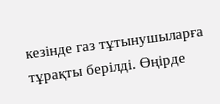кезінде газ тұтынушыларға тұрақты берілді. Өңірде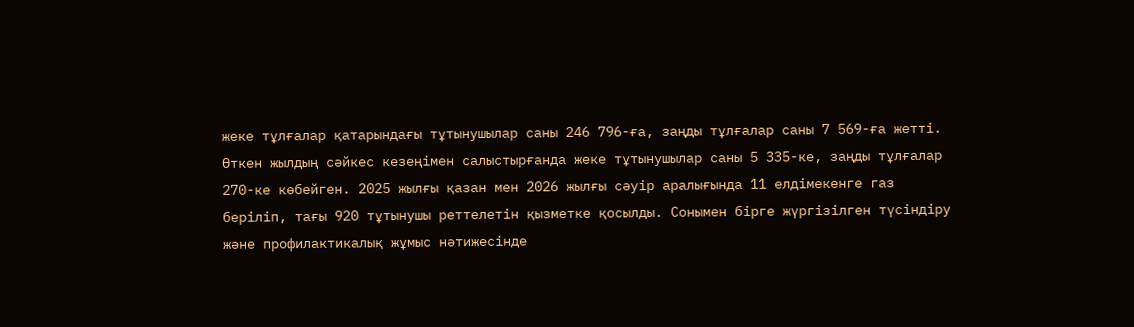жеке тұлғалар қатарындағы тұтынушылар саны 246 796-ға, заңды тұлғалар саны 7 569-ға жетті. Өткен жылдың сәйкес кезеңімен салыстырғанда жеке тұтынушылар саны 5 335-ке, заңды тұлғалар 270-ке көбейген. 2025 жылғы қазан мен 2026 жылғы сәуір аралығында 11 елдімекенге газ беріліп, тағы 920 тұтынушы реттелетін қызметке қосылды. Сонымен бірге жүргізілген түсіндіру және профилактикалық жұмыс нәтижесінде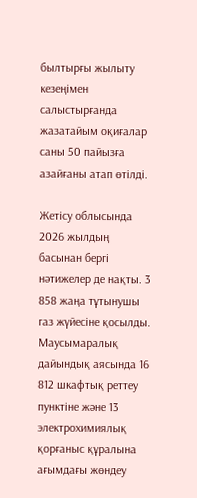былтырғы жылыту кезеңімен салыстырғанда жазатайым оқиғалар саны 50 пайызға азайғаны атап өтілді.

Жетісу облысында 2026 жылдың басынан бергі нәтижелер де нақты. 3 858 жаңа тұтынушы газ жүйесіне қосылды. Маусымаралық дайындық аясында 16 812 шкафтық реттеу пунктіне және 13 электрохимиялық қорғаныс құралына ағымдағы жөндеу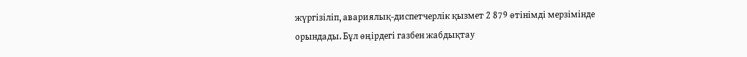жүргізіліп, авариялық-диспетчерлік қызмет 2 879 өтінімді мерзімінде орындады. Бұл өңірдегі газбен жабдықтау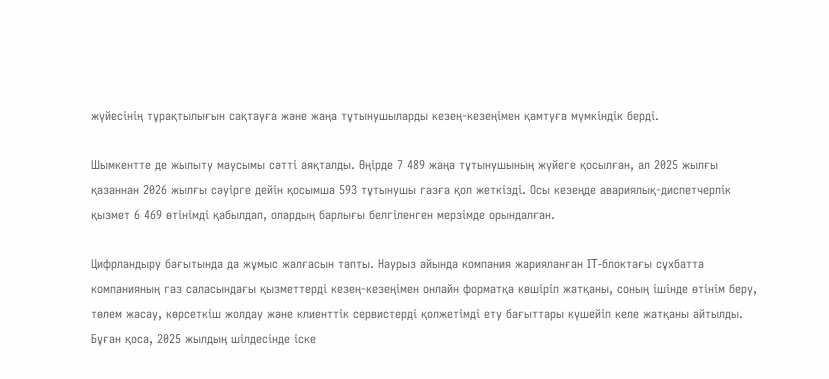жүйесінің тұрақтылығын сақтауға және жаңа тұтынушыларды кезең-кезеңімен қамтуға мүмкіндік берді.

Шымкентте де жылыту маусымы сәтті аяқталды. Өңірде 7 489 жаңа тұтынушының жүйеге қосылған, ал 2025 жылғы қазаннан 2026 жылғы сәуірге дейін қосымша 593 тұтынушы газға қол жеткізді. Осы кезеңде авариялық-диспетчерлік қызмет 6 469 өтінімді қабылдап, олардың барлығы белгіленген мерзімде орындалған.

Цифрландыру бағытында да жұмыс жалғасын тапты. Наурыз айында компания жарияланған IT-блоктағы сұхбатта компанияның газ саласындағы қызметтерді кезең-кезеңімен онлайн форматқа көшіріп жатқаны, соның ішінде өтінім беру, төлем жасау, көрсеткіш жолдау және клиенттік сервистерді қолжетімді ету бағыттары күшейіп келе жатқаны айтылды. Бұған қоса, 2025 жылдың шілдесінде іске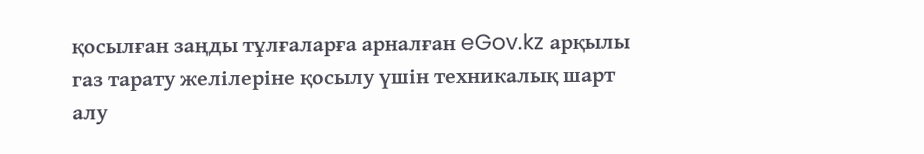қосылған заңды тұлғаларға арналған eGov.kz арқылы газ тарату желілеріне қосылу үшін техникалық шарт алу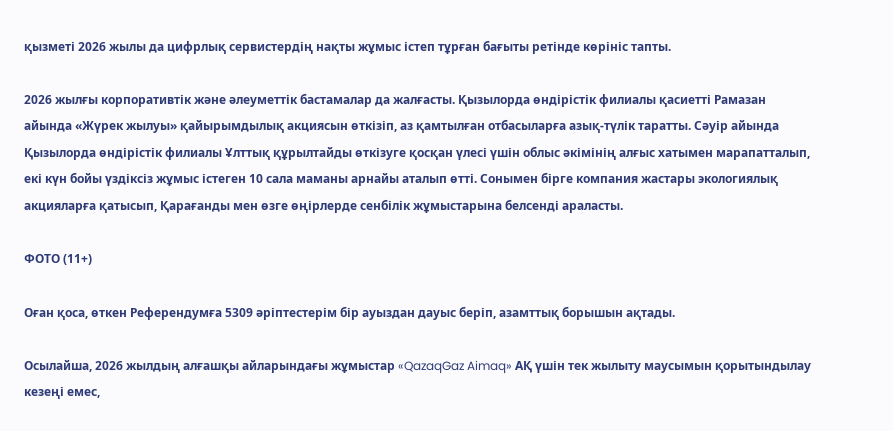қызметі 2026 жылы да цифрлық сервистердің нақты жұмыс істеп тұрған бағыты ретінде көрініс тапты.

2026 жылғы корпоративтік және әлеуметтік бастамалар да жалғасты. Қызылорда өндірістік филиалы қасиетті Рамазан айында «Жүрек жылуы» қайырымдылық акциясын өткізіп, аз қамтылған отбасыларға азық-түлік таратты. Сәуір айында Қызылорда өндірістік филиалы Ұлттық құрылтайды өткізуге қосқан үлесі үшін облыс әкімінің алғыс хатымен марапатталып, екі күн бойы үздіксіз жұмыс істеген 10 сала маманы арнайы аталып өтті. Сонымен бірге компания жастары экологиялық акцияларға қатысып, Қарағанды мен өзге өңірлерде сенбілік жұмыстарына белсенді араласты.

ФОТО (11+)

Оған қоса, өткен Референдумға 5309 әріптестерім бір ауыздан дауыс беріп, азамттық борышын ақтады.

Осылайша, 2026 жылдың алғашқы айларындағы жұмыстар «QazaqGaz Aimaq» АҚ үшін тек жылыту маусымын қорытындылау кезеңі емес,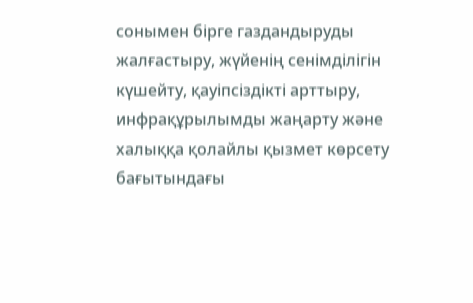сонымен бірге газдандыруды жалғастыру, жүйенің сенімділігін күшейту, қауіпсіздікті арттыру, инфрақұрылымды жаңарту және халыққа қолайлы қызмет көрсету бағытындағы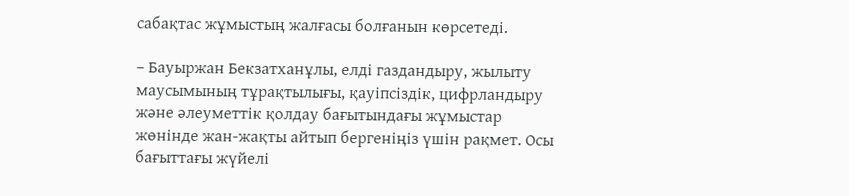сабақтас жұмыстың жалғасы болғанын көрсетеді.

– Бауыржан Бекзатханұлы, елді газдандыру, жылыту маусымының тұрақтылығы, қауіпсіздік, цифрландыру және әлеуметтік қолдау бағытындағы жұмыстар жөнінде жан-жақты айтып бергеніңіз үшін рақмет. Осы бағыттағы жүйелі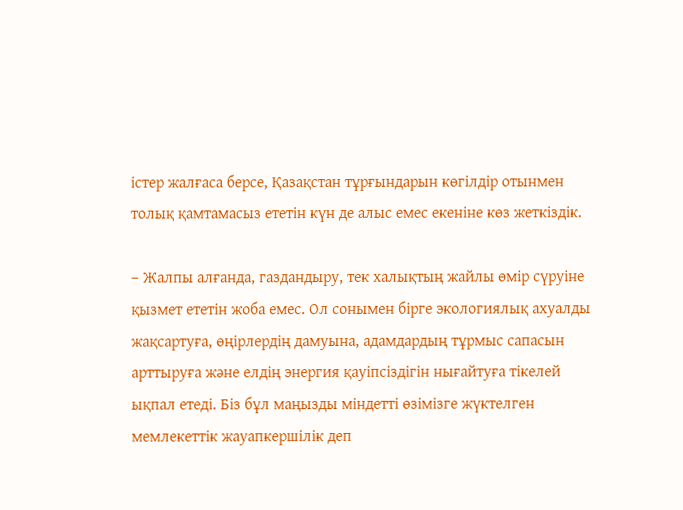істер жалғаса берсе, Қазақстан тұрғындарын көгілдір отынмен толық қамтамасыз ететін күн де алыс емес екеніне көз жеткіздік.

– Жалпы алғанда, газдандыру, тек халықтың жайлы өмір сүруіне қызмет ететін жоба емес. Ол сонымен бірге экологиялық ахуалды жақсартуға, өңірлердің дамуына, адамдардың тұрмыс сапасын арттыруға және елдің энергия қауіпсіздігін нығайтуға тікелей ықпал етеді. Біз бұл маңызды міндетті өзімізге жүктелген мемлекеттік жауапкершілік деп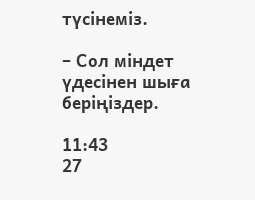түсінеміз.

– Сол міндет үдесінен шыға беріңіздер.

11:43
27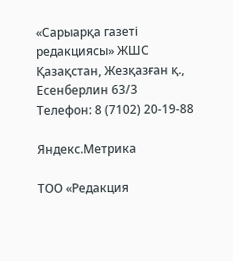«Сарыарқа газеті редакциясы» ЖШС
Қазақстан, Жезқазған қ., Есенберлин 63/3
Телефон: 8 (7102) 20-19-88

Яндекс.Метрика

ТОО «Редакция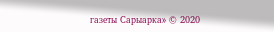газеты Сарыарка» © 2020